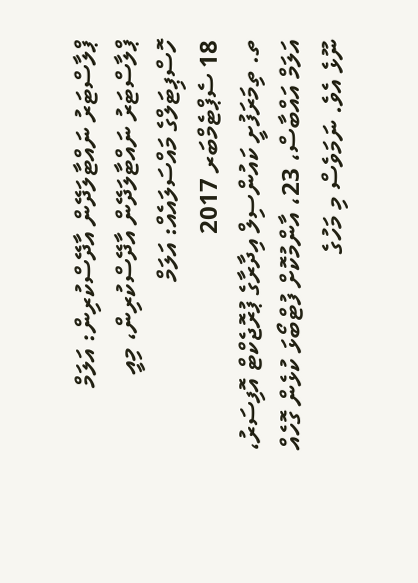ޕްލާސްޓަރު ނައްޓާލަދޭން އާދޭސްކުރިން: އަލަމް
ޕްލާސްޓަރު ނައްޓާލަދޭން އާދޭސްކުރިން، މިއީ ހޮސްޕިޓަލްގެ މައްސަލައެއް: އަލަމް
18 ސެޕްޓެމްބަރ 2017
ތ. ތިމަރަފުށީ ކައުންސިލް އިދާރާގެ ޕުރޮޖެކްޓް އޮފިސަރު، އަލަމް އައްބާސް، 23، އާންމުކޮށް ފުޓްބޯޅަ ކުޅެން ގޮހެއް ނޫޅެ އެވެ. ނަމަވެސް މި މަހުގެ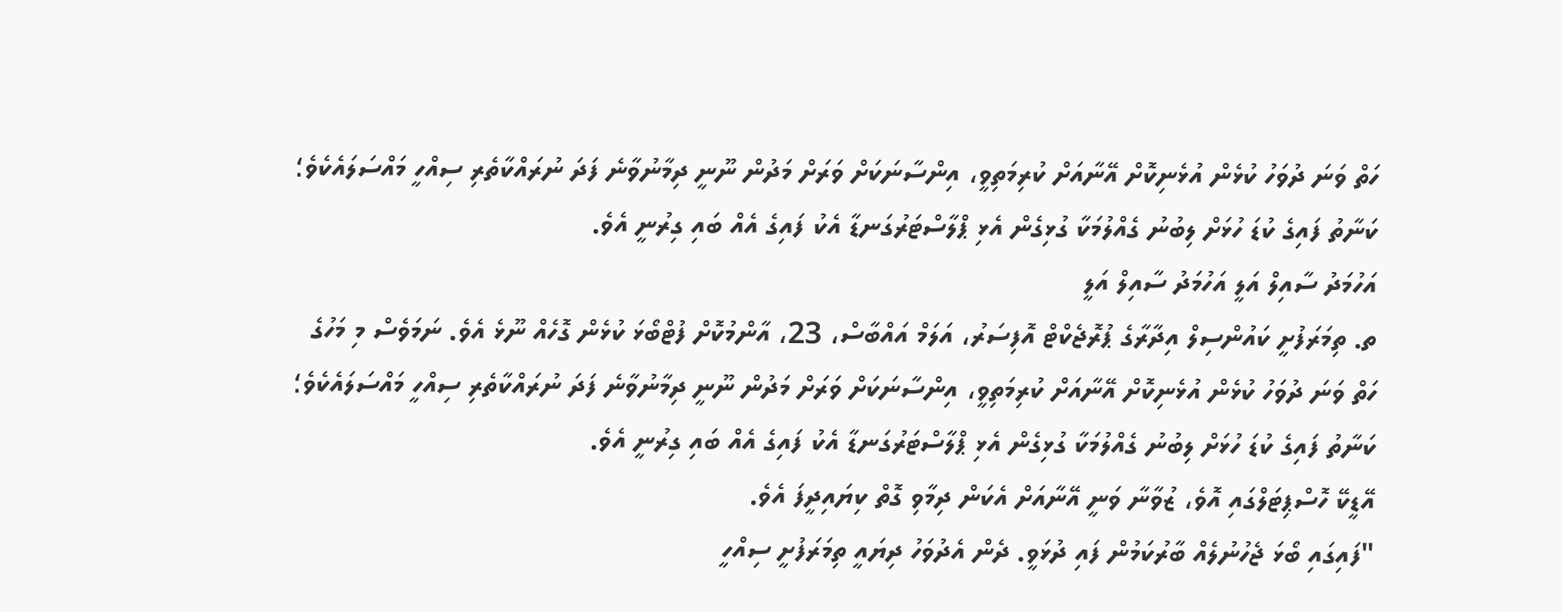ހަތް ވަނަ ދުވަހު ކުޅެން އުޅެނިކޮށް އޭނާއަށް ކުރިމަތިވީ، އިންސާނަކަށް ވަރަށް މަދުން ނޫނީ ދިމާނުވާނެ ފަދަ ނުރައްކާތެރި ސިއްހީ މައްސަލައެކެވެ؛ ކަނާތު ފައިގެ ކުޑަ ހުޅަށް ލިބުނު ގެއްލުމަކާ ގުޅިގެން އެޅި ޕްލާސްޓަރުގަނޑާ އެކު ފައިގެ އެއް ބައި ގިރުނީ އެވެ.
އަހުމަދު ސާއިލް އަލީ އަހުމަދު ސާއިލް އަލީ
ތ. ތިމަރަފުށީ ކައުންސިލް އިދާރާގެ ޕުރޮޖެކްޓް އޮފިސަރު، އަލަމް އައްބާސް، 23، އާންމުކޮށް ފުޓްބޯޅަ ކުޅެން ގޮހެއް ނޫޅެ އެވެ. ނަމަވެސް މި މަހުގެ ހަތް ވަނަ ދުވަހު ކުޅެން އުޅެނިކޮށް އޭނާއަށް ކުރިމަތިވީ، އިންސާނަކަށް ވަރަށް މަދުން ނޫނީ ދިމާނުވާނެ ފަދަ ނުރައްކާތެރި ސިއްހީ މައްސަލައެކެވެ؛ ކަނާތު ފައިގެ ކުޑަ ހުޅަށް ލިބުނު ގެއްލުމަކާ ގުޅިގެން އެޅި ޕްލާސްޓަރުގަނޑާ އެކު ފައިގެ އެއް ބައި ގިރުނީ އެވެ.
އޭޑީކޭ ހޮސްޕިޓަލްގައި އޮވެ، ޒުވާނާ ވަނީ އޭނާއަށް އެކަން ދިމާވި ގޮތް ކިޔައިދީފަ އެވެ.
"ފައިގައި ބޯޅަ ޖެހުނުލެއް ބާރުކަމުން ފައި ދުޅަވީ. ދެން އެދުވަހު ދިޔައީ ތިމަރަފުށީ ސިއްހީ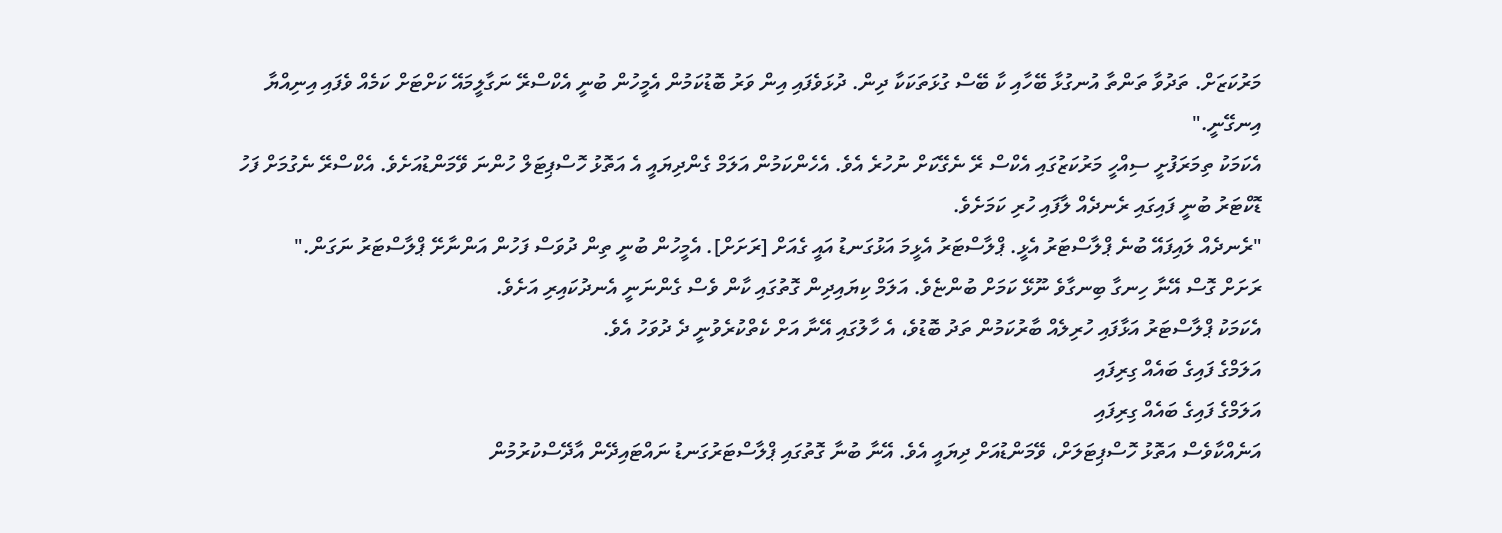މަރުކަޒަށް. ތަދުވާ ތަންތާ އުނގުޅާ ބޭހާއި ކާ ބޭސް ގުޅަތަކަކާ ދިން. ދުޅަވެފައި އިން ވަރު ބޮޑުކަމުން އެމީހުން ބުނީ އެކްސްރޭ ނަގާލީމައޭ ކަށްޓަށް ކަމެއް ވެފައި އިނިއްޔާ އިނގޭނީ."
އެކަމަކު ތިމަރަފުށީ ސިއްހީ މަރުކަޒުގައި އެކްސް ރޭ ނެގޭކަށް ނުހުރެ އެވެ. އެހެންކަމުން އަލަމް ގެންދިޔައީ އެ އަތޮޅު ހޮސްޕިޓަލް ހުންނަ ވޭމަންޑުއަށެވެ. އެކްސްރޭ ނެގުމަށް ފަހު ޑޮކްޓަރު ބުނީ ފައިގައި ރެނދެއް ލާފައި ހުރި ކަމަށެވެ.
"ރެނދެއް ލައިފައޭ ބުނެ ޕްލާސްޓަރު އެޅީ. ޕްލާސްޓަރު އެޅީމަ އަޅުގަނޑު އައީ ގެއަށް [ރަށަށް]. އެމީހުން ބުނީ ތިން ދުވަސް ފަހުން އަންނާށޭ ޕްލާސްޓަރު ނަގަން."
ރަށަށް ގޮސް އޭނާ ހިނގާ ބިނގާވެ ނޫޅޭ ކަމަށް ބުންޏެވެ. އަލަމް ކިޔައިދިން ގޮތުގައި ކާން ވެސް ގެންނަނީ އެނދުކައިރި އަށެވެ.
އެކަމަކު ޕްލާސްޓަރު އަޅާފައި ހުރިލެއް ބާރުކަމުން ތަދު ބޮޑުވެ، އެ ހާލުގައި އޭނާ އަށް ކެތްކުރެވުނީ ދެ ދުވަހު އެވެ.
އަލަމްގެ ފައިގެ ބައެއް ގިރިފައި
އަލަމްގެ ފައިގެ ބައެއް ގިރިފައި
އަނެއްކާވެސް އަތޮޅު ހޮސްޕިޓަލަށް، ވޭމަންޑުއަށް ދިޔައީ އެވެ. އޭނާ ބުނާ ގޮތުގައި ޕްލާސްޓަރުގަނޑު ނައްޓައިދޭން އާދޭސްކުރުމުން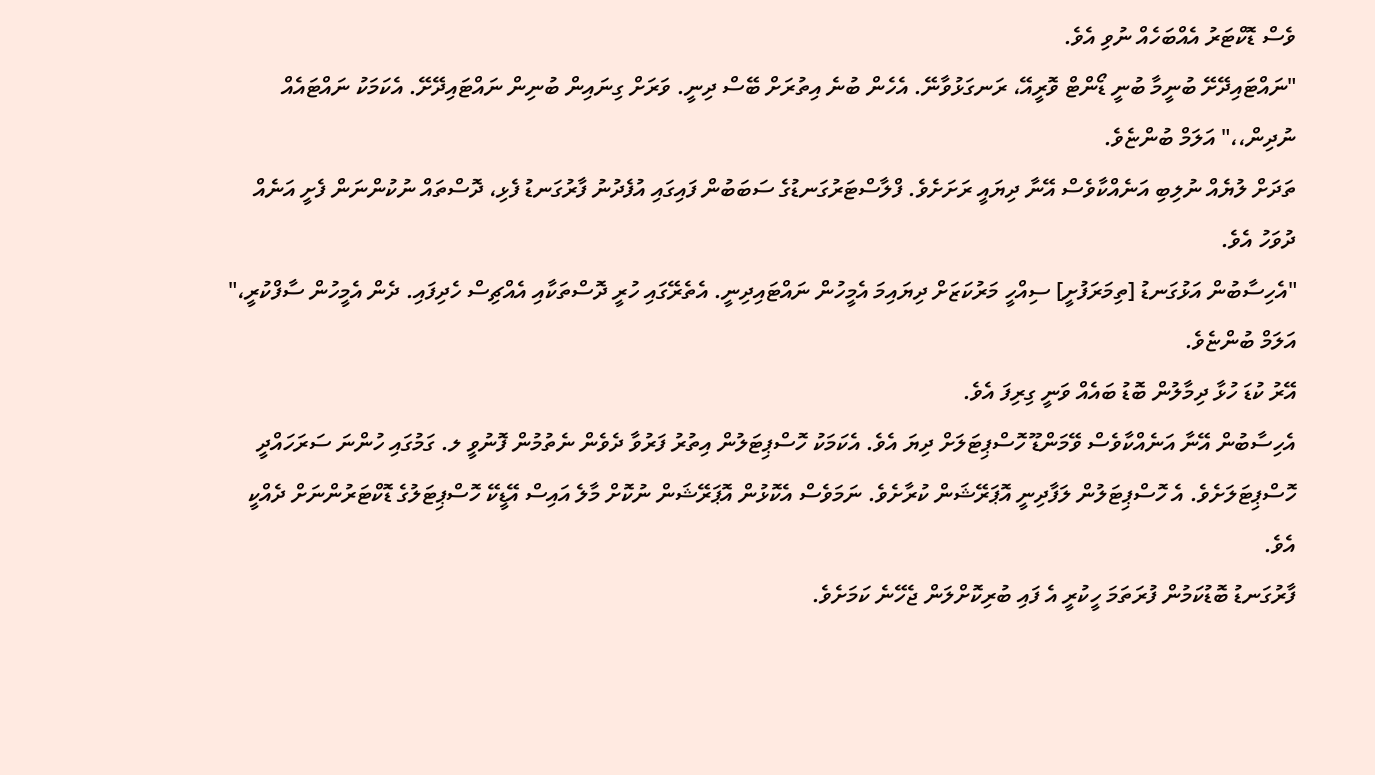ވެސް ޑޮކްޓަރު އެއްބަހެއް ނުވި އެވެ.
"ނައްޓައިދޭށޭ ބުނީމާ ބުނީ ޑޯންޓް ވޮރީއޭ، ރަނގަޅުވާނޭ. އެހެން ބުނެ އިތުރަށް ބޭސް ދިނީ. ވަރަށް ގިނައިން ބުނިން ނައްޓައިދޭށޭ. އެކަމަކު ނައްޓައެއް ނުދިން،،" އަލަމް ބުންޏެވެ.
ތަދަށް ލުޔެއް ނުލިބި އަނެއްކާވެސް އޭނާ ދިޔައީ ރަށަށެވެ. ފްލާސްޓަރުގަނޑުގެ ސަބަބުން ފައިގައި އުފެދުނު ފާރުގަނޑު ފެޅި، ދޮސްތައް ނުކުންނަން ފެށީ އަނެއް ދުވަހު އެވެ.
"އެހިސާބުން އަޅުގަނޑު [ތިމަރަފުށީ] ސިއްހީ މަރުކަޒަށް ދިޔައިމަ އެމީހުން ނައްޓައިދިނީ. އެތެރޭގައި ހުރީ ދޮސްތަކާއި އެއްޗިސް ހެދިފައި. ދެން އެމީހުން ސާފްކުރީ،" އަލަމް ބުންޏެވެ.
އޭރު ކުޑަ ހުޅާ ދިމާލުން ބޮޑު ބައެއް ވަނީ ގިރިފަ އެވެ.
އެހިސާބުން އޭނާ އަނެއްކާވެސް ވޭމަންޑޫ ހޮސްޕިޓަލަށް ދިޔަ އެވެ. އެކަމަކު ހޮސްޕިޓަލުން އިތުރު ފަރުވާ ދެވެން ނެތުމުން ފޮނުވީ ލ. ގަމުގައި ހުންނަ ސަރަހައްދީ ހޮސްޕިޓަލަށެވެ. އެ ހޮސްޕިޓަލުން ލަފާދިނީ އޮޕަރޭޝަން ކުރާށެވެ. ނަމަވެސް އެކޮޅުން އޮޕަރޭޝަން ނުކޮށް މާލެ އައިސް އޭޑީކޭ ހޮސްޕިޓަލުގެ ޑޮކްޓަރުންނަށް ދެއްކީ އެވެ.
ފާރުގަނޑު ބޮޑުކަމުން ފުރަތަމަ ހީކުރީ އެ ފައި ބުރިކޮށްލަން ޖެހޭނެ ކަމަށެވެ.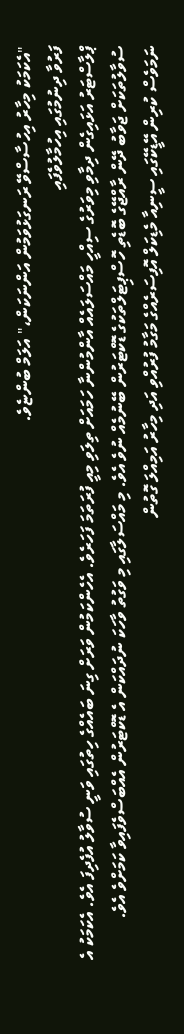"އެކަމަކު މިހާރު އިހުސާސްވޭ ރަނގަޅުވަމުން އަންނަކަން،" އަލަމް ބުންޏެވެ.
ފަރުވާ ދިނުމުގައި އިހުމާލުވެފައި
ޕްލާސްޓަރު އަޅައިގެން ދިމާވި މިވަރުގެ ސިއްހީ މައްސަލައެއް އާންމުންނާ ހަމައަށް ތިލަވި މިއީ ފުރަތަމަ ފަހަރެވެ. އެހެންކަމުން ވަރަށް ގިނަ ބައެއްގެ ހިތުގައި ވަނީ ސުވާލު އުފެދިފަ އެވެ. އެކަމަކު އެ ސުވާލުތަކަށް ޖަވާބު ދޭން ރާއްޖޭގެ ބޮޑެތި ހޮސްޕިޓަލްތަކުގެ ޑޮކްޓަރުން ބޭނުމެއް ނުވެ އެވެ. މި މައްސަލާގައި މި ވަގުތު ވާހަކަ ނުދައްކަން އެ ޑޮކްޓަރުން އެއްބަސްވެފައިވާ ކަމަށްވެ އެވެ.
ނަމަވެސް ކުރިން އޭޑީކޭގައި ސީނިއާ މެޑިކަލް އޮފިސަރެއްގެ މަގާމު ފުރުއްވި އަދި މިހާރު އަމިއްލަ ގޮތުން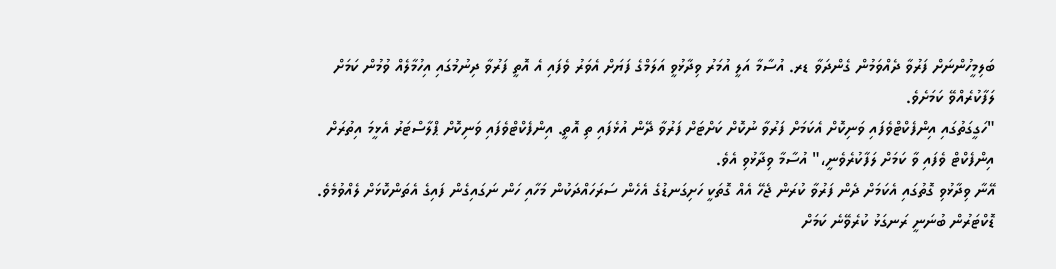ބަލިމީހުންނަށް ފަރުވާ ދެއްވަމުން ގެންދަވާ ޑރ. އުސާމާ އަލީ އުމަރު ވިދާޅުވީ އަލަމްގެ ފަޔަށް އެވަރު ވެފައި އެ އޮތީ ފަރުވާ ދިނުމުގައި އިހުމާލެއް ވުމުން ކަމަށް ލަފާކުރެއްވޭ ކަމަށެވެ.
"ހަގީގަތުގައި އިންފެކްޓްވެފައި ވަނިކޮށް އެކަމަށް ފަރުވާ ނުކޮށް ކަށްޓަށް ފަރުވާ ދޭން އުޅެފައި ތި އޮތީ. އިންފެކްޓްވެފައި ވަނިކޮށް ޕްލާސްޓަރު އެޅީމަ އިތުރަށް އިންފެކްޓް ވެފައި ވާ ކަމަށް ލަފާކުރެވެނީ،" އުސާމާ ވިދާޅުވި އެވެ.
އޭނާ ވިދާޅުވި ގޮތުގައި އެކަމަށް ދެން ފަރުވާ ކުރަން ޖެހޭ އެއް ގޮތަކީ ހަށިގަނޑުގެ އެހެން ސަރަހައްދަކުން މަހާއި ހަން ނަގައިގެން ފައިގެ އެތަންކޮޅަށް ލެއްވުމެވެ.
ޑޮކްޓަރުން ބުނަނީ ރަނގަޅު ކުރެވޭނެ ކަމަށް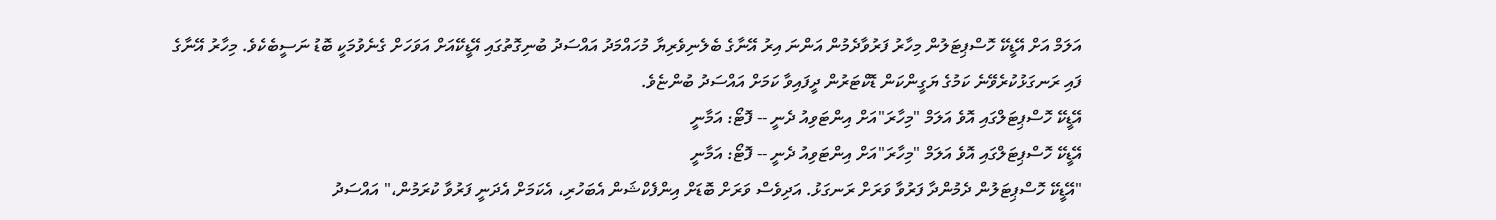އަލަމް އަށް އޭޑީކޭ ހޮސްޕިޓަލުން މިހާރު ފަރުވާދެމުން އަންނަ އިރު އޭނާގެ ބެލެނިވެރިޔާ މުހައްމަދު އައްސަދު ބުނިގޮތުގައި އޭޑީކޭއަށް އަވަހަށް ގެނެވުމަކީ ބޮޑު ނަސީބެކެވެ. މިހާރު އޭނާގެ ފައި ރަނގަޅުކުރެވޭނެ ކަމުގެ ޔަގީންކަން ޑޮކްޓަރުން ދީފައިވާ ކަމަށް އައްސަދު ބުންޏެވެ.
އޭޑީކޭ ހޮސްޕިޓަލްގައި އޮވެ އަލަމް "މިހާރަ"އަށް އިންޓަވިއު ދެނީ -- ފޮޓޯ: އަމާނީ
އޭޑީކޭ ހޮސްޕިޓަލްގައި އޮވެ އަލަމް "މިހާރަ"އަށް އިންޓަވިއު ދެނީ -- ފޮޓޯ: އަމާނީ
"އޭޑީކޭ ހޮސްޕިޓަލުން ދެމުންދާ ފަރުވާ ވަރަށް ރަނގަޅު. އަދިވެސް ވަރަށް ބޮޑަށް އިންފެކްޝަން އެބަހުރި، އެކަމަށް އެދަނީ ފަރުވާ ކުރަމުން،" އައްސަދު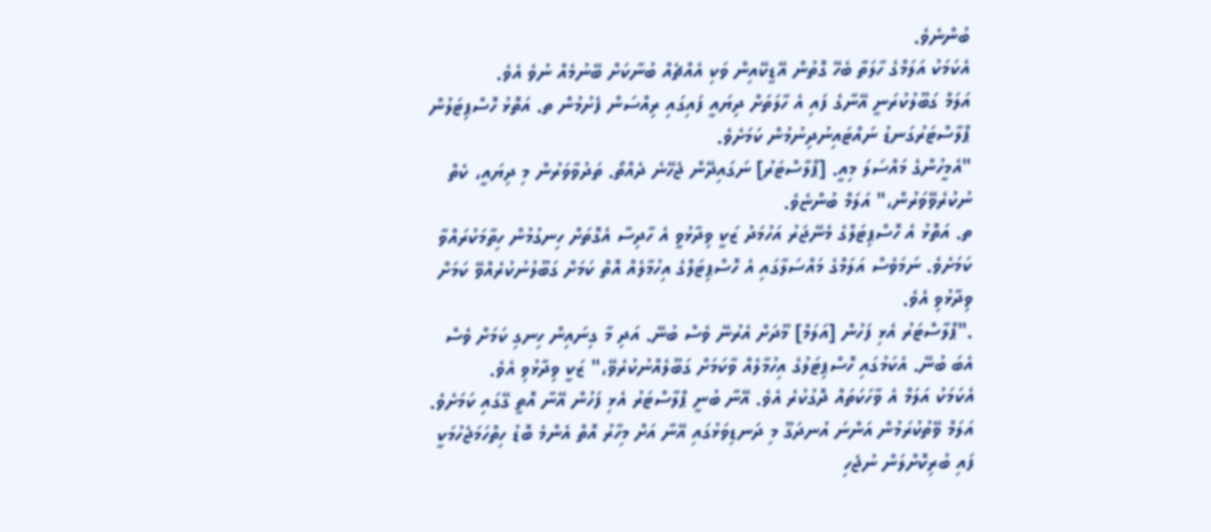ބުންނެވެ.
އެކަމަކު އަލަމްގެ ހާލަތާ ބެހޭ ގޮތުން އޭޑީކޭއިން ވަކި އެއްޗެއް ބުނާކަށް ބޭނުމެއް ނުވެ އެވެ.
އަލަމް ގަބޫލުކުރަނީ އޭނާގެ ފައި އެ ހާލަތަށް ދިޔައީ ފައިގައި ރިއްސަން ފެށުމުން ތ. އަތޮޅު ހޮސްޕިޓަލުން ޕްލާސްޓަރުގަނޑު ނައްޓައިނުދިނުމުން ކަމަށެވެ.
"އެމީހުންގެ މައްސަލަ މިއީ. [ޕްލާސްޓަރު] ނަގައިދޭން ޖެހޭނެ ދެއްތޯ. ތަދުވާވަރުން މި ދިޔައީ، ކެތް ނުކުރެވޭވަރުން،" އަލަމް ބުންޏެވެ.
ތ. އަތޮޅު އެ ހޮސްޕިޓަލްގެ މެނޭޖަރު އަހުމަދު ޒަކީ ވިދާޅުވީ އެ ހާދިސާ އެގޮތަށް ހިނގުމުން ހިތާމަކުރައްވާ ކަމަށެވެ. ނަމަވެސް އަލަމްގެ މައްސަލާގައި އެ ހޮސްޕިޓަލްގެ އިހުމާލެއް އޮތް ކަމަށް ގަބޫލުނުކުރެއްވޭ ކަމަށް ވިދާޅުވި އެވެ.
."ޕްލާސްޓަރު އެޅި ފަހުން [އަލަމް] މޫދަށް އެރުނޭ ވެސް ބުނޭ. އަދި މާ ގިނައިން ހިނގި ކަމަށް ވެސް އެބަ ބުނޭ. އެކަމުގައި ހޮސްޕިޓަލުގެ އިހުމާލެއް ވާކަމަށް ގަބޫލެއްނުކުރެވޭ،" ޒަކީ ވިދާޅުވި އެވެ.
އެކަމަކު އަލަމް އެ ވާހަކަތައް ދޮގުކުރެ އެވެ. އޭނާ ބުނީ ޕްލާސްޓަރު އެޅި ފަހުން އޭނާ އޮތީ ގޭގައި ކަމަށެވެ.
އަލަމް ވޭތުކުރަމުން އަންނަ އުނދަގޫ މި ދަނޑިވަޅުގައި އޭނާ އަށް މިހާރު އޮތް އެންމެ ބޮޑު ހިތްހަމަޖެހުމަކީ ފައި ބުރިކޮށްލަން ނުޖެހި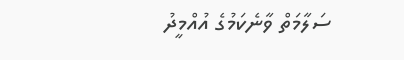ސަލާމަތް ވާނެކަމުގެ އުއްމީދު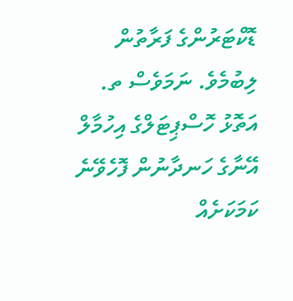ޑޮކްޓަރުންގެ ފަރާތުން ލިބުމެވެ. ނަމަވެސް ތ. އަތޮޅު ހޮސްޕިޓަލްގެ އިހުމާލް އޭނާގެ ހަނދާނުން ފޮހެވޭނެ ކަމަކަށެއް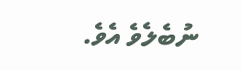ނުބެލެވެ އެވެ.